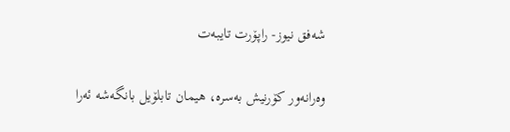شەفق نيوز- راپۆرت تایبەت

وەرانەور کۆرنیش بەسرە، هیمان تابلۆیل بانگەشە ئەرا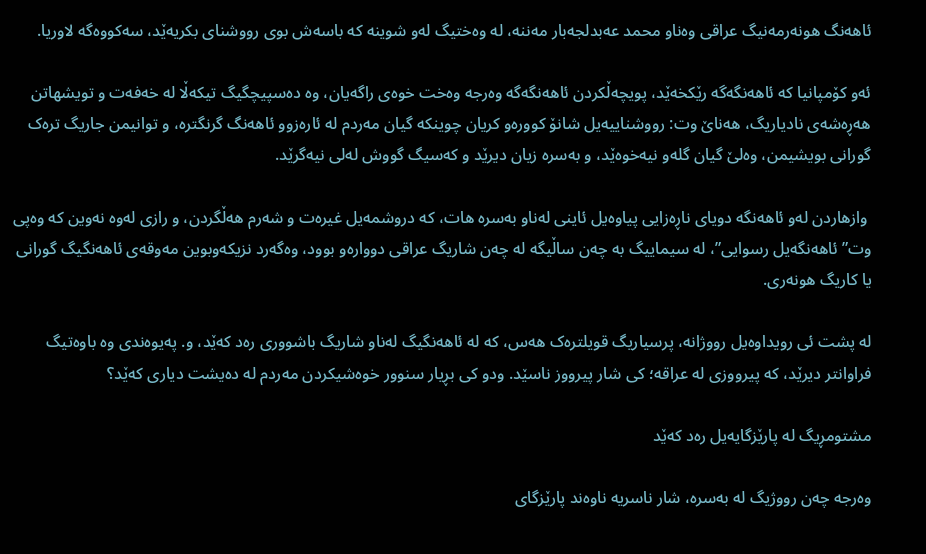ئاهەنگ هونەرمەنیگ عراقی وەناو محمد عەبدلجەبار مەننە، لە وەختیگ لەو شوینە کە باسەش بوی رووشنای بکریەێد، سەکووەگە لاوریا.

ئەو کۆمپانیا کە ئاهەنگەگە رێکخەێد، پویچەڵکردن ئاهەنگەگە وەرجە وەخت خوەی راگەیان، وە دەسپیچگیگ تیکەڵا لە خەفەت و تویشهاتن هەڕەشەی نادیاریگ، هەناێ وت: رووشناییەیل شانۆ کوورەو کریان چوینکە گیان مەردم لە ئارەزوو ئاهەنگ گرنگترە، و توانیمن جاریگ ترەک گورانی بویشیمن، وەلێ گیان گلەو نیەخوەێد، و بەسرە زیان دیرێد و کەسیگ گووش لەلی نیەگرێد.

 وازهاردن لەو ئاهەنگە دویای ناڕەزایی پیاوەیل ئاینی لەناو بەسرە هات، کە دروشمەیل غیرەت و شەرم هەڵگردن، و رازی لەوە نەوین کە وەپی وت”ئاهەنگەیل رسوایی”، لە سیماییگ بە چەن ساڵیگە لە چەن شاریگ عراقی دووارەو بوود، وەگەرد نزیکەوبوین مەوقەی ئاهەنگیگ گورانی یا کاریگ هونەری.

لە پشت ئی رویداوەیل رووژانە، پرسیاریگ قویلترەک هەس، کە لە ئاهەنگیگ لەناو شاریگ باشووری رەد کەێد، و. پەیوەندی وە باوەتیگ فراوانتر دیرێد، کە پیرووزی لە عراقە؛ کی شار پیرووز ناسێد. ودو کی بڕیار سنوور خوەشیکردن مەردم لە دەیشت دیاری کەێد؟

مشتومڕیگ لە پارێزگایەیل رەد کەێد

وەرجە چەن رووژیگ لە بەسرە، شار ناسریە ناوەند پارێزگای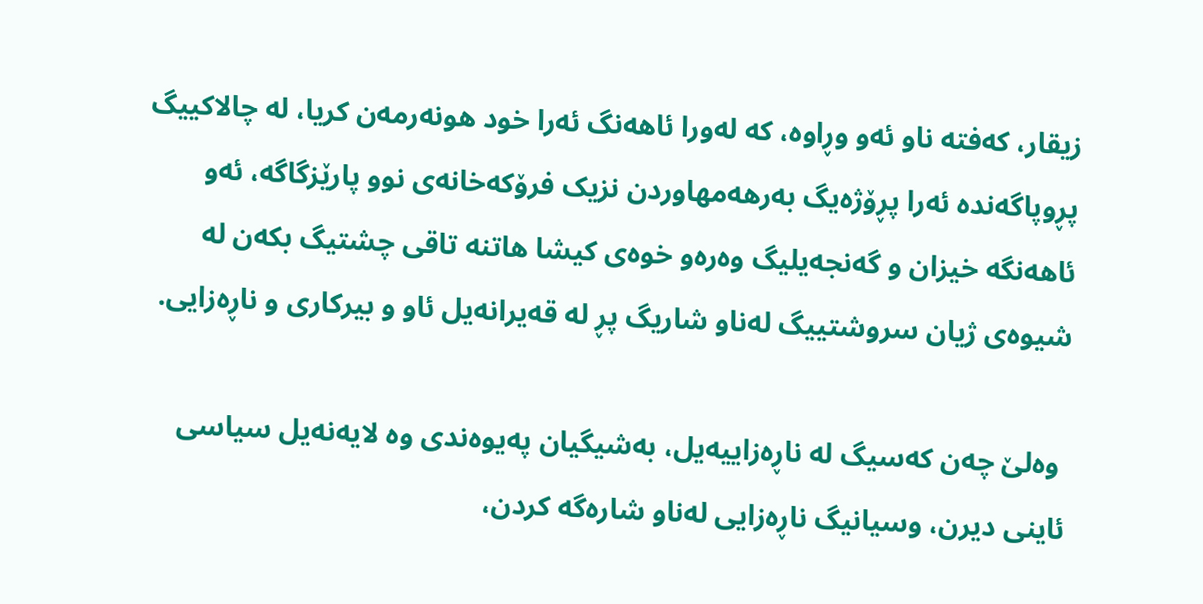زیقار، کەفتە ناو ئەو وڕاوە، کە لەورا ئاهەنگ ئەرا خود هونەرمەن کریا، لە چالاکییگ پڕوپاگەندە ئەرا پڕۆژەیگ بەرهەمهاوردن نزیک فرۆکەخانەی نوو پارێزگاگە، ئەو ئاهەنگە خیزان و گەنجەیلیگ وەرەو خوەی کیشا هاتنە تاقی چشتیگ بکەن لە شیوەی ژیان سروشتییگ لەناو شاریگ پڕ لە قەیرانەیل ئاو و بیرکاری و ناڕەزایی.

 وەلێ چەن کەسیگ لە ناڕەزاییەیل، بەشیگیان پەیوەندی وە لایەنەیل سیاسی ئاینی دیرن، وسیانیگ ناڕەزایی لەناو شارەگە کردن،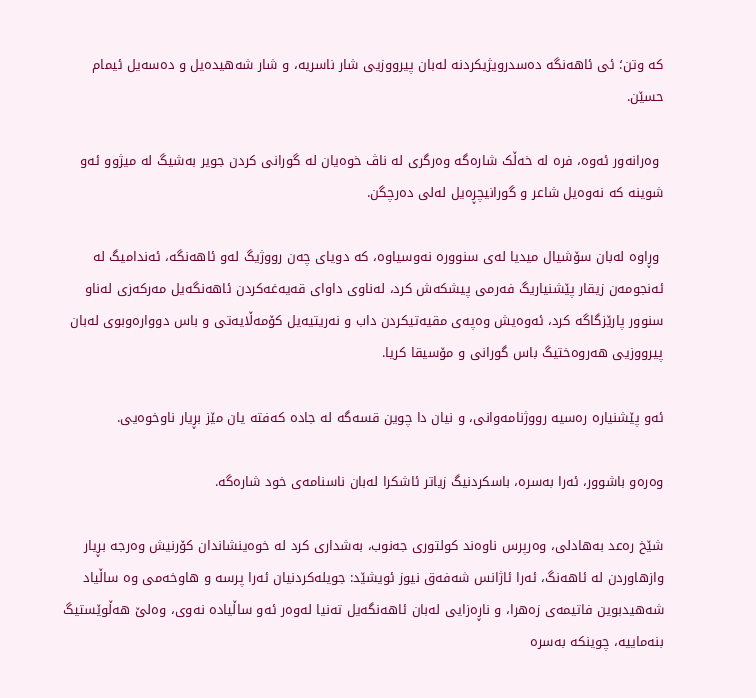کە وتن؛ ئی ئاهەنگە دەسدرویژیکردنە لەبان پیرووزیی شار ناسریە، و شار شەهیدەیل و دەسەیل ئیمام حسێن.

 وەرانەور ئەوە، فرە لە خەڵک شارەگە وەرگری لە ناڤ خوەیان لە گورانی کردن جویر بەشیگ لە میژوو ئەو شوینە کە نەوەیل شاعر و گورانیچڕەیل لەلی دەرچگن.

 وڕاوە لەبان سۆشیال میدیا لەی سنوورە نەوسیاوە، کە دویای چەن رووژیگ لەو ئاهەنگە، ئەندامیگ لە ئەنجومەن زیقار پێشنیاریگ فەرمی پیشکەش کرد، لەناوی داوای قەیەغەکردن ئاهەنگەیل مەرکەزی لەناو سنوور پارێزگاگە کرد، ئەوەیش وەپەی مقیەتیکردن داب و نەریتیەیل کۆمەڵایەتی و باس دووارەوبوی لەبان پیرووزیی هەروەختیگ باس گورانی و مۆسیقا کریا.

ئەو پێشنیارە رەسیە رووژنامەوانی، و نیان دا چوین قسەگە لە جادە کەفتە یان مێز بڕیار ناوخوەیی.

وەرەو باشوور، ئەرا بەسرە، باسکردنیگ زیاتر ئاشکرا لەبان ناسنامەی خود شارەگە.

شێخ رەعد بەهادلی، وەرپرس ناوەند کولتوری جەنوب، بەشداری کرد لە خوەینشاندان کۆرنیش وەرجە بڕیار وازهاوردن لە ئاهەنگ، ئەرا ئاژانس شەفەق نیوز ئویشێد: جویلەکردنیان ئەرا پرسە و هاوخەمی وە ساڵیاد شەهیدبوین فاتیمەی زەهرا، و ناڕەزایی لەبان ئاهەنگەیل تەنیا لەوەر ئەو ساڵیادە نەوی، وەلێ هەڵوێستیگ بنەماییە، چوینکە بەسرە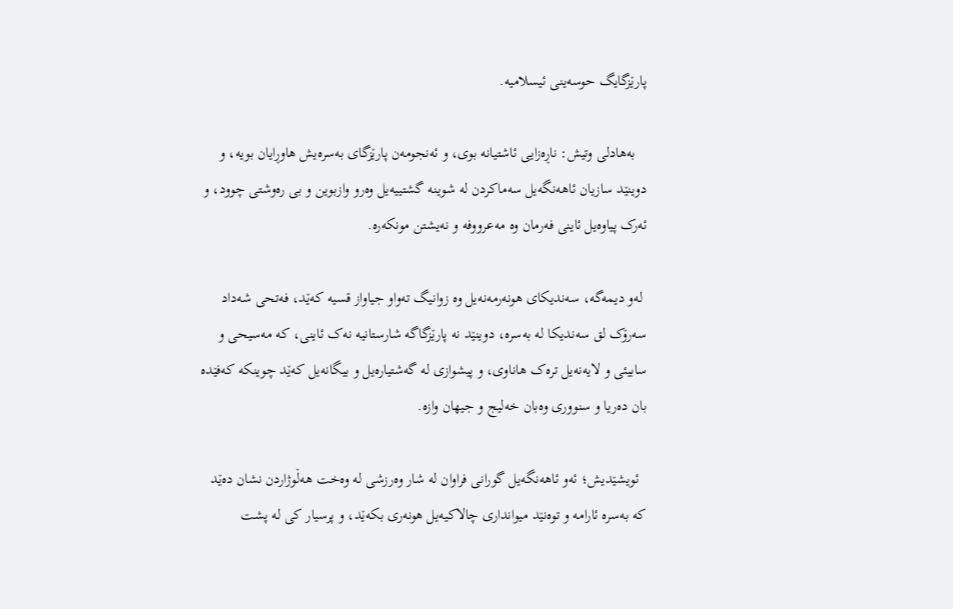پارێزگایگ حوسەینی ئیسلامیە.

   بەهادلی وتیش: ناڕەزایی ئاشتیانە بوی، و ئەنجومەن پارێزگای بەسرەیش هاوڕایان بویە، و دوینێد سازیان ئاهەنگەیل سەماکردن لە شوینە گشتییەیل وەرو وازبوین و بی رەوشتی چوود، و ئەرک پیاوەیل ئاینی فەرمان وە مەعرووفە و نەیشتن مونکەرە.

 لەو دیمەگە، سەندیکای هونەرمەنەیل وە زوانیگ تەواو جیاواز قسیە کەێد، فەتحی شەداد سەرۆک لق سەندیکا لە بەسرە، دوینێد نە پارێزگاگە شارستانیە نەک ئاینی، کە مەسیحی و سابیئی و لایەنەیل ترەک هاناوی، و پیشوازی لە گەشتیارەیل و بیگانەیل کەێد چوینکە کەفێدە بان دەریا و سنووری وەبان خەلیج و جیهان وازە.

  ئویشێدیش؛ ئەو ئاهەنگەیل گورانی فراوان لە شار وەرزشی لە وەخت هەڵوژاردن نشان دەێد کە بەسرە ئارامە و توەنێد میوانداری چالاکیەیل هونەری بکەێد، و پرسیار کی لە پشت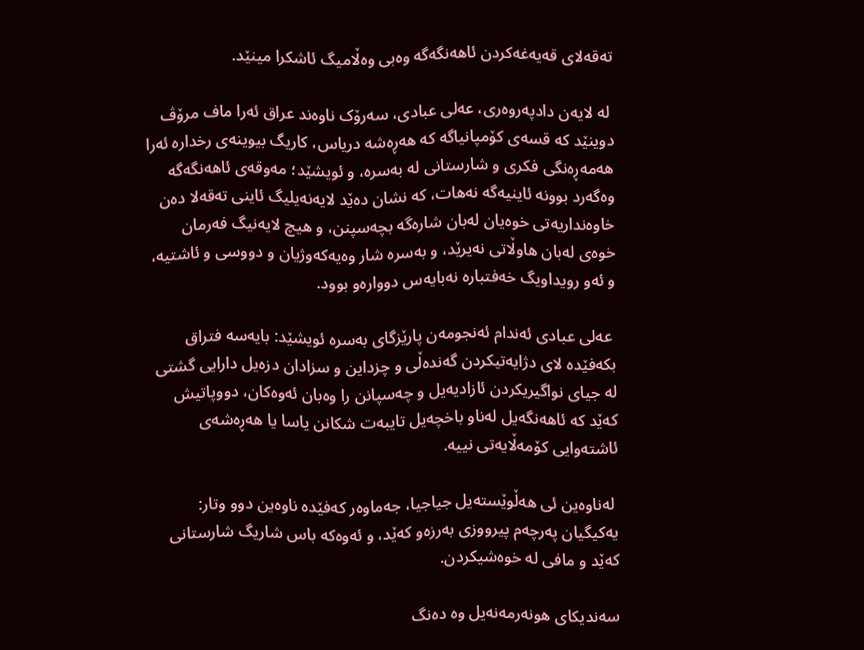تەقەلای قەیەغەکردن ئاهەنگەگە وەبی وەڵامیگ ئاشکرا مینێد.

 لە لایەن دادپەروەری، عەلی عبادی، سەرۆک ناوەند عراق ئەرا ماف مرۆڤ دوینێد کە قسەی کۆمپانیاگە کە هەڕەشە دریاس، کاریگ بیوینەی رخدارە ئەرا هەمەڕەنگی فکری و شارستانی لە بەسرە، و ئویشێد؛ مەوقەی ئاهەنگەگە وەگەرد بوونە ئاینیەگە نەهات، کە نشان دەێد لایەنەیلیگ ئاینی تەقەلا دەن خاوەنداریەتی خوەیان لەبان شارەگە بچەسپنن، و هیچ لایەنیگ فەرمان خوەی لەبان هاوڵاتی نەیرێد، و بەسرە شار وەیەکەوژیان و دووسی و ئاشتیە، و ئەو رویداویگ خەفتبارە نەبایەس دووارەو بوود.

 عەلی عبادی ئەندام ئەنجومەن پارێزگای بەسرە ئویشێد: بایەسە فتراق بکەفێدە لای دژایەتیکردن گەندەڵی و چزداین و سزادان دزەیل دارایی گشتی لە جیای نواگیریکردن ئازادیەیل و چەسپانن را وەبان ئەوەکان، دووپاتیش کەێد کە ئاهەنگەیل لەناو باخچەیل تایبەت شکانن یاسا یا هەڕەشەی ئاشتەوایی کۆمەڵایەتی نییە.

 لەناوەین ئی هەڵوێستەیل جیاجیا، جەماوەر کەفێدە ناوەین دوو وتار: یەکیگیان پەرچەم پیرووزی بەرزەو کەێد، و ئەوەکە باس شاریگ شارستانی کەێد و مافی لە خوەشیکردن.

سەندیکای هونەرمەنەیل وە دەنگ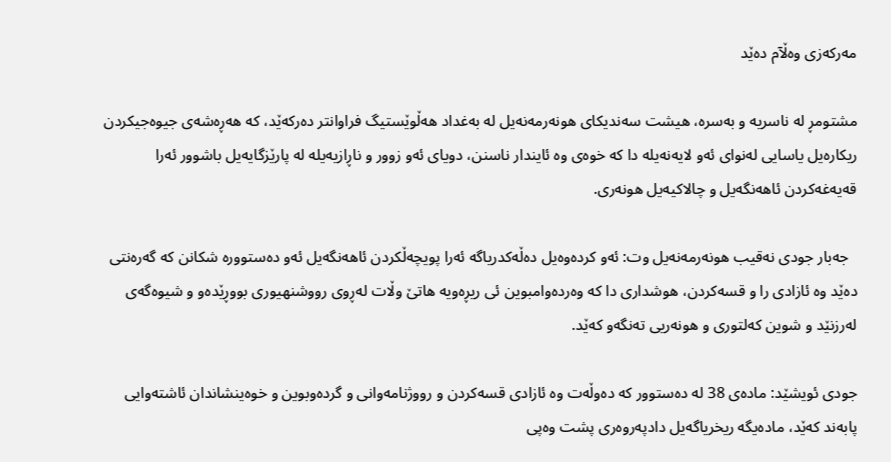مەرکەزی وەڵآم دەێد

مشتومڕ لە ناسریە و بەسرە، هیشت سەندیکای هونەرمەنەیل لە بەغداد هەڵوێستیگ فراوانتر دەرکەێد، کە هەڕەشەی جیوەجیکردن ریکارەیل یاسایی لەنوای ئەو لایەنەیلە دا کە خوەی وە ئایندار ناسنن، دویای ئەو زوور و ناڕازیەیلە لە پارێزگایەیل باشوور ئەرا قەیەغەکردن ئاهەنگەیل و چالاکیەیل هونەری.

  جەبار جودی نەقیب هونەرمەنەیل وت: ئەو کردەوەیل دەڵەکدریاگە ئەرا پویچەڵکردن ئاهەنگەیل ئەو دەستوورە شکانن کە گەرەنتی دەێد وە ئازادی را و قسەکردن، هوشداری دا کە وەردەوامبوین ئی ریڕەویە هاتێ وڵات لەڕوی رووشنهیوری بووڕێدەو و شیوەگەی لەرزنێد و شوین کەلتوری و هونەریی تەنگەو کەێد.

جودی ئویشێد: مادەی 38 لە دەستوور کە دەوڵەت وە ئازادی قسەکردن و رووژنامەوانی و گردەوبوین و خوەینشاندان ئاشتەوایی پابەند کەێد، مادەیگە ریخریاگەیل دادپەروەری پشت وەپی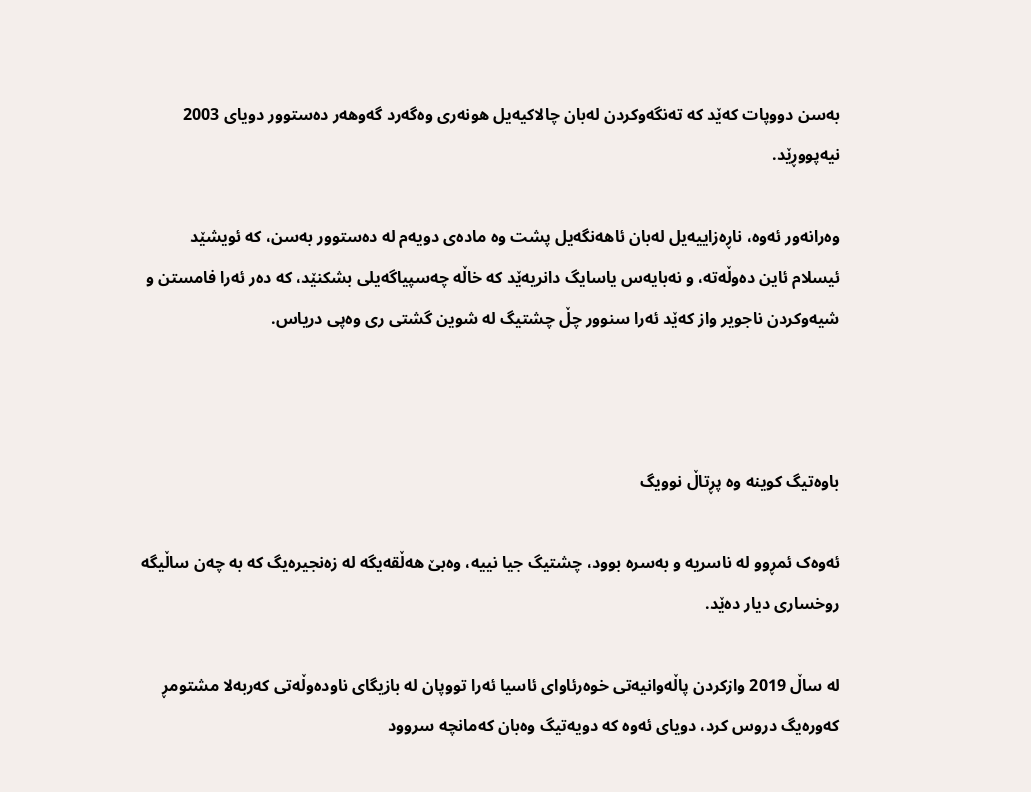بەسن دووپات کەێد کە تەنگەوکردن لەبان چالاکیەیل هونەری وەگەرد گەوهەر دەستوور دویای 2003 نیەپووڕێد.

وەرانەور ئەوە، ناڕەزاییەیل لەبان ئاهەنگەیل پشت وە مادەی دویەم لە دەستوور بەسن، کە ئویشێد ئیسلام ئاین دەوڵەتە، و نەبایەس یاسایگ دانریەێد کە خاڵە چەسپیاگەیلی بشکنێد، کە دەر ئەرا فامستن و شیەوکردن ناجویر واز کەێد ئەرا سنوور چڵ چشتیگ لە شوین گشتی ری وەپی دریاس.



باوەتیگ کوینە وە پڕتاڵ نوویگ

ئەوەک ئمڕوو لە ناسریە و بەسرە بوود، چشتیگ جیا نییە، وەبێ هەڵقەیگە لە زەنجیرەیگ کە بە چەن ساڵیگە روخساری دیار دەێد.

لە ساڵ 2019 وازکردن پاڵەوانیەتی خوەرئاوای ئاسیا ئەرا تووپان لە بازیگای ناودەوڵەتی کەربەلا مشتومڕ کەورەیگ دروس کرد، دویای ئەوە کە دویەتیگ وەبان کەمانچە سروود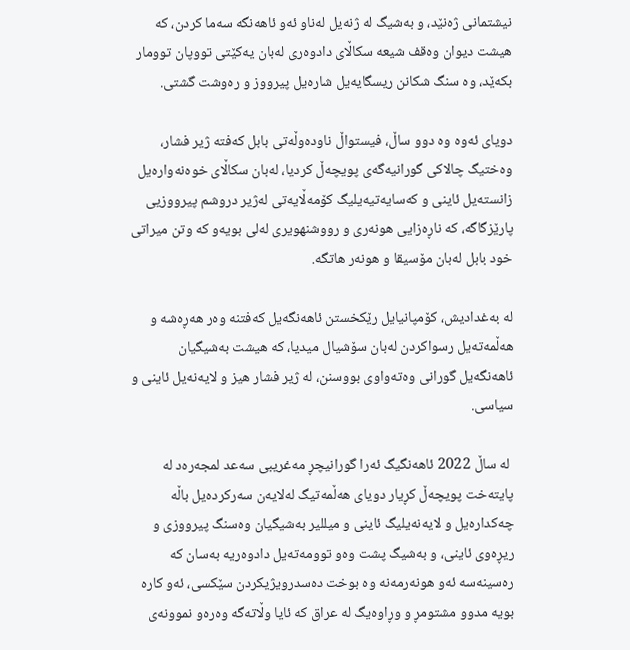نیشتمانی ژەنێد، و بەشیگ لە ژنەیل لەناو ئەو ئاهەنگە سەما کردن، کە هیشت دیوان وەقف شیعە سکاڵای دادوەری لەبان یەکێتی تووپان توومار بکەێد، وە سنگ شکانن ریسگایەیل شارەیل پیرووز و رەوشت گشتی.

دویای ئەوە وە دوو ساڵ، فیستواڵ ناودەوڵەتی بابل کەفتە ژیر فشار، وەختیگ چالاکی گورانیەگەی پویچەڵ کردیا، لەبان سکاڵای خوەنەوارەیل زانستەیل ئاینی و کەسایەتیەیلیگ کۆمەڵایەتی لەژیر دروشم پیرووزیی پارێزگاگە، کە ناڕەزایی هونەری و رووشنهویری لەلی بویەو کە وتن میراتی خود بابل لەبان مۆسیقا و هونەر هاتگە.

لە بەغدادیش، کۆمپانیایل رێکخستن ئاهەنگەیل کەفتنە وەر هەڕەشە و هەڵمەتەیل رسواکردن لەبان سۆشیال میدیا، کە هیشت بەشیگیان ئاهەنگەیل گورانی وەتەواوی بووسنن، لە ژیر فشار هیز و لایەنەیل ئاینی و سیاسی.

 لە ساڵ 2022 ئاهەنگیگ ئەرا گورانیچڕ مەغریبی سەعد لمجەرەد لە پایتەخت پویچەڵ کڕیار دویای هەڵمەتیگ لەلایەن سەرکردەیل باڵە چەکدارەیل و لایەنەیلیگ ئاینی و میللیر بەشیگیان وەسنگ پیرووزی و ریڕەوی ئاینی، و بەشیگ پشت وەو توومەتەیل دادوەریە بەسان کە رەسینەسە ئەو هونەرمەنە وە بوخت دەسدرویژیکردن سێکسی، ئەو کارە بویە مدوو مشتومڕ و وڕاوەیگ لە عراق کە ئایا وڵاتەگە وەرەو نموونەی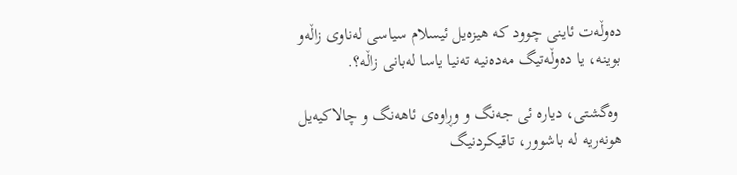دەوڵەت ئاینی چوود کە هیزەیل ئیسلام سیاسی لەناوی زاڵەو بوینە، یا دەوڵەتیگ مەدەنیە تەنیا یاسا لەبانی زاڵە؟.

 وەگشتی، دیارە ئی جەنگ و وڕاوەی ئاهەنگ و چالاکیەیل هونەریە لە باشوور، تاقیکردنیگ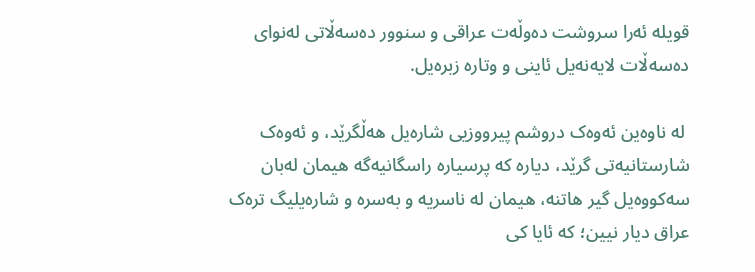قویلە ئەرا سروشت دەوڵەت عراقی و سنوور دەسەڵاتی لەنوای دەسەڵات لایەنەیل ئاینی و وتارە زبرەیل.

 لە ناوەین ئەوەک دروشم پیرووزیی شارەیل هەڵگرێد، و ئەوەک شارستانیەتی گرێد، دیارە کە پرسیارە راسگانیەگە هیمان لەبان سەکووەیل گیر هاتنە، هیمان لە ناسریە و بەسرە و شارەیلیگ ترەک عراق دیار نیین؛ کە ئایا کی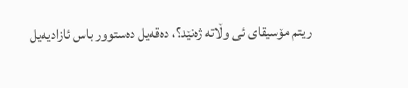ریتم مۆسیقای ئی وڵاتە ژەنێد؟، دەقەیل دەستوور باس ئازادیەیل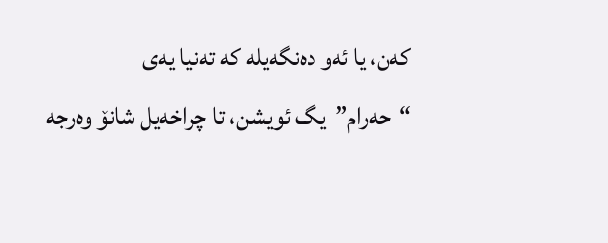کەن، یا ئەو دەنگەیلە کە تەنیا یەی “حەرام”یگ ئویشن، تا چراخەیل شانۆ وەرجە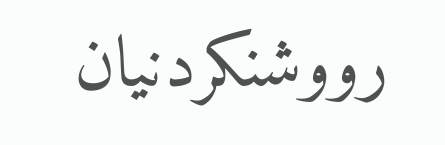رووشنکردنیان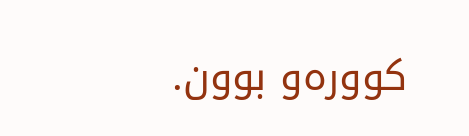کوورەو بوون.